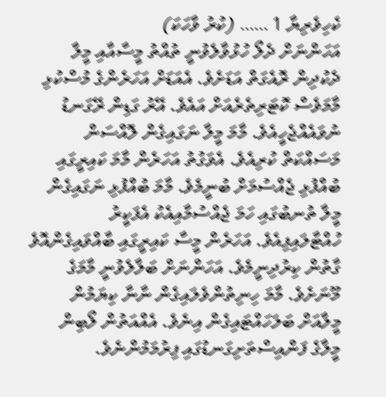ކެހިވެރިޔާ 1 …… (ކުރު ވާހަކަ)
އަހަންނަށް ދެލޯ ހުޅުވާލެވުނީ ތުއްތު މީސާއާއި މީލާ ދެކުދިން ރޮއެގަތް އަޑަށެވެ. އެއަޑަށް އަހަރެންގެ މުސްކުޅި މާމަވެސް ކޮޓަރިތެރެއަށް އައެވެ. އޭރު ގަޑިން ރޭގަނޑު ނުވައެއްޖެހީއެވެ. މާމަ މީލާ ނަގައިގެން ލޮއްސަން މަސައްކަތް ކުރިއެވެ. އެވަގުތު އަހަރެން މާމަ ކައިރީގައި ބުއްފުޅި ޖެއްސުމަށް ބުނީމެވެ. މާމަ ބުއްފުޅި ނަގައިގެން މީލާ ތުނބުގައި ހަމަ ޖެއްސުމާއިއެކު އެފަކީރު ހުއްޓާލައިފިއެވެ. އަހަރެން މީސާ ކައިރީގައި ބާއްވައިގެންއޮވެ ގާތުން ކިރުދިނީމެވެ. އަހަންނަށް ބަލާލެވުނީ މާމަގެ މޫނަށެވެ. މާމަ ހިނިތުންވެލައިގެން ނާނާ ކިޔަމުން މީލާއަށް ބަލަހައްޓައިގެން އިނެވެ. އެއްއަތުން ލޯބިން މީލާގެ ފަންއިސްތަށިގަނޑުގައި ފިރުމަމުންނެވެ.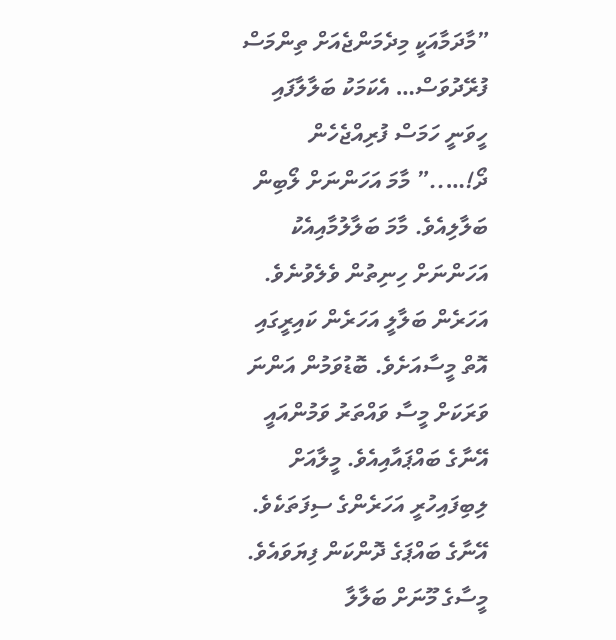”މާދަމާއަކީ މިދެމަންޖެއަށް ތިންމަސް ފުރޭދުވަސް… އެކަމަކު ބަލާލާފައި ހީވަނީ ހަމަސް ފުރިއްޖެހެން ދޯ!…..” މާމަ އަހަންނަށް ލޯބިން ބަލާލިއެވެ. މާމަ ބަލާލުމާއިއެކު އަހަންނަށް ހިނިތުން ވެލެވުނެވެ. އަހަރެން ބަލާލީ އަހަރެން ކައިރީގައި އޮތް މީސާއަށެވެ. ބޮޑުވަމުން އަންނަ ވަރަކަށް މީސާ ވައްތަރު ވަމުންއައީ އޭނާގެ ބައްޕައާއިއެވެ. މީލާއަށް ލިބިފައިހުރީ އަހަރެންގެ ސިފަތަކެވެ. އޭނާގެ ބައްޕަގެ ދޮންކަން ފިޔަވައެވެ. މީސާގެ މޫނަށް ބަލާލާ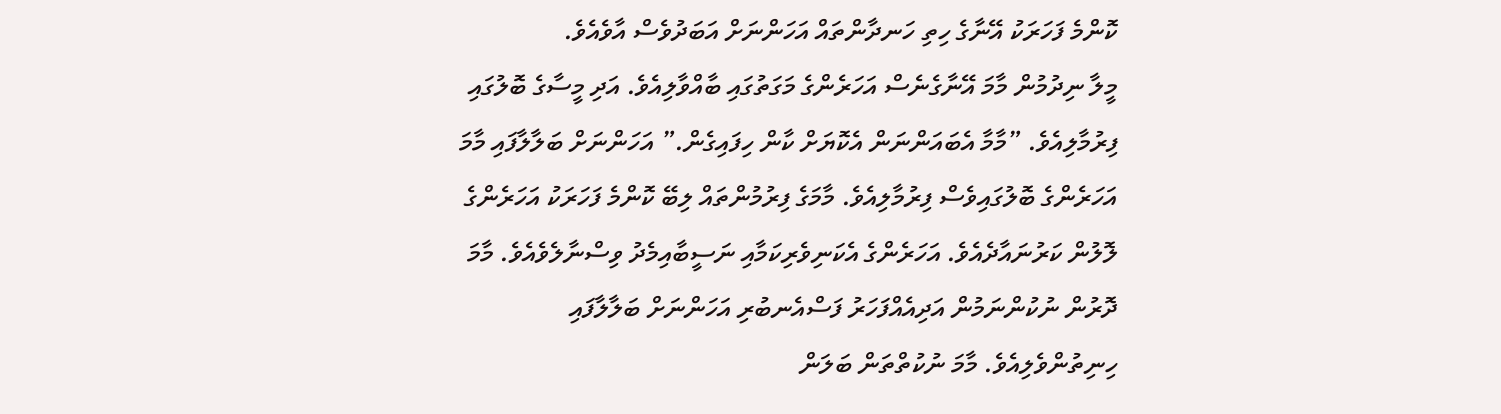ކޮންމެ ފަހަރަކު އޭނާގެ ހިތި ހަނދާންތައް އަހަންނަށް އަބަދުވެސް އާވެއެވެ.
މީލާ ނިދުމުން މާމަ އޭނާގެނެސް އަހަރެންގެ މަގަތުގައި ބާއްވާލިއެވެ. އަދި މީސާގެ ބޮލުގައި ފިރުމާލިއެވެ. ”މާމާ އެބައަންނަން އެކޮޔަށް ކާން ހިފައިގެން.” އަހަންނަށް ބަލާލާފައި މާމަ އަހަރެންގެ ބޮލުގައިވެސް ފިރުމާލިއެވެ. މާމަގެ ފިރުމުންތައް ލިބޭ ކޮންމެ ފަހަރަކު އަހަރެންގެ ލޮލުން ކަރުނައާދެއެވެ. އަހަރެންގެ އެކަނިވެރިކަމާއި ނަސީބާއިމެދު ވިސްނާލެވެއެވެ. މާމަ ދޮރުން ނުކުންނަމުން އަދިއެއްފަހަރު ފަސްއެނބުރި އަހަންނަށް ބަލާލާފައި ހިނިތުންވެލިއެވެ. މާމަ ނުކުތްތަން ބަލަން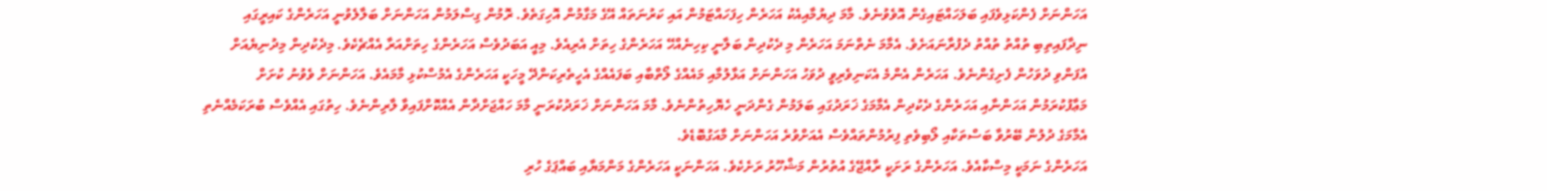އަހަންނަށް ފެންކަޅިވެފައި ބަލަހައްޓައިގެން އޮވެވުނެވެ. މާމަ ދިޔުމާއިއެކު އަހަރެން ހިފަހައްޓަމުން އައި ކަރުނަތައް އޭގެ މަގާމުން އޮހިގަތެވެ. ރޮމުން ގިސްލަމުން އަހަންނަށް ބަލާލެވުނީ އަހަރެންގެ ކައިރީގައި ނިދާފައިތިބި ތުއްތު ތުއްތު ދެފުރާނައަށެވެ. އެމާމަ ނެތްނަމަ އަހަރެން މި ދެކުދިން ބަލާނީ ކިހިނެއްހޭ އަހަރެންގެ ހިތަށް އެރިއެވެ. މިއީ އަބަދުވެސް އަހަރެންގެ ހިތަށްއަރާ އެއްޗެކެވެ. މިދެކުދިން މިދުނިޔެއަށް އުފަންވި ދުވަހުން ފެށިގެންނެވެ. އަހަރެން އެންމެ އެކަނިވެރިވީ ދުވަހު އަހަންނަށް އަޅާލުމާއި މައެއްގެ ލޯތްބާއި ބަފައެއްގެ އެހީތެރިކަންދޭ މީހަކީ އަހަރެންގެ އެމުސްކުޅި މާމައެވެ. އަހަންނަށް ވެވުނު ކުށަށް މަޢާފުކުރަމުން އަހަންނާއި އަހަރެންގެ ދެކުދިން އެމާމަގެ ޚަރަދުގައި ބަލަމުން ގެންދަނީ ހެޔޮހިތުންނެވެ. މާމަ އަހަންނަށް ޚަރަދުކުރަނީ މާމަ ހައްޖަށްދާން އެއްކޮށްފައިވާ ލާރިންނެވެ. ހިތުގައި އެއްވެސް ބުރަކަމެއްނެތި އެމާމަގެ ދުލުން ބޭރުވާ ބަސްތަކާއި ލޯބިވެތި ފިރުމުންތައްވެސް އެއަށްވުރެ އަހަންނަށް މާއަގުބޮޑެވެ.
އަހަރެންގެ ނަމަކީ މިސްކާއެވެ. އަހަރެންގެ ރަށަކީ ރާއްޖޭގެ އުތުރުން މަޝްހޫރު ރަށެކެވެ. އަހަންނަކީ އަހަރެންގެ މަންމަޔާއި ބައްޕަގެ ހުރި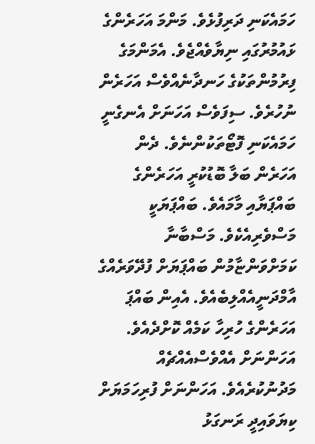ހަމައެކަނި ދަރިފުޅެވެ. މަންމަ އަހަރެންގެ ޅައުމުރުގައި ނިޔާވެއްޖެވެ. އެމަންމަގެ ފިރުމުންތަކުގެ ހަނދާނެއްވެސް އަހަރެން ނުހުރެވެ. ސިފަވެސް އަހަނަށް އެނގެނީ ހަމައެކަނި ފޮޓޯތަކުންނެވެ. ދެން އަހަރެން ބަލާ ބޮޑުކުރީ އަހަރެންގެ ބައްޕަޔާއި މާމައެވެ. ބައްޕަޔަކީ މަސްވެރިއެކެވެ. މަސްބާނާ ކަމަށްވަންޏާމުން ބައްޕަޔަށް ފުދޭވަރެއްގެ އާމްދަނީއެއްލިބެއެވެ. އެއިން ބައްޕަ އަހަރެންގެ ހުރިހާ ކަމެއް ކޮށްދެއެވެ. އަހަންނަށް އެއްވެސްއެއްޗެއް މަދުނުކުރެއެވެ. އަހަންނަށް ފުރިހަމަޔަށް ކިޔަވައިދީ ރަނގަޅު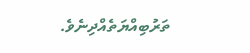ތަރުބިއްޔަތެއްދިނެވެ.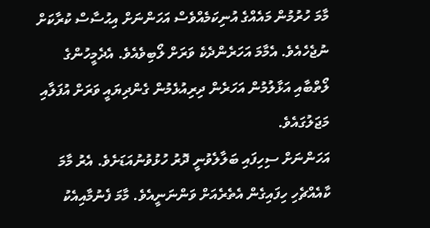މާމަ ހުރުމުން މައެއްގެ އުނިކަމެއްވެސް އަހަންނަށް އިޙުސާސް ކުރާކަށް ނުޖެހެއެވެ. އެމާމަ އަހަރެންދެކެ ވަރަށް ލޯބިވެއެވެ. އެދެމީހުންގެ ލޯތްބާއި އަޅާލުމުން އަހަރެން ދިރިއުޅެމުން ގެންދިޔައީ ވަރަށް އުފަލާއި މަޖަލުގައެވެ.
އަހަންނަށް ސިހިފައި ބަލާލެވުނީ ދޮރު ހުޅުވުނުއަޑަށެވެ. އެރު މާމަ ކާއެއްޗެހި ހިފައިގެން އެތެރެއަށް ވަންނަނީއެވެ. މާމަ ފެނުމާއިއެކު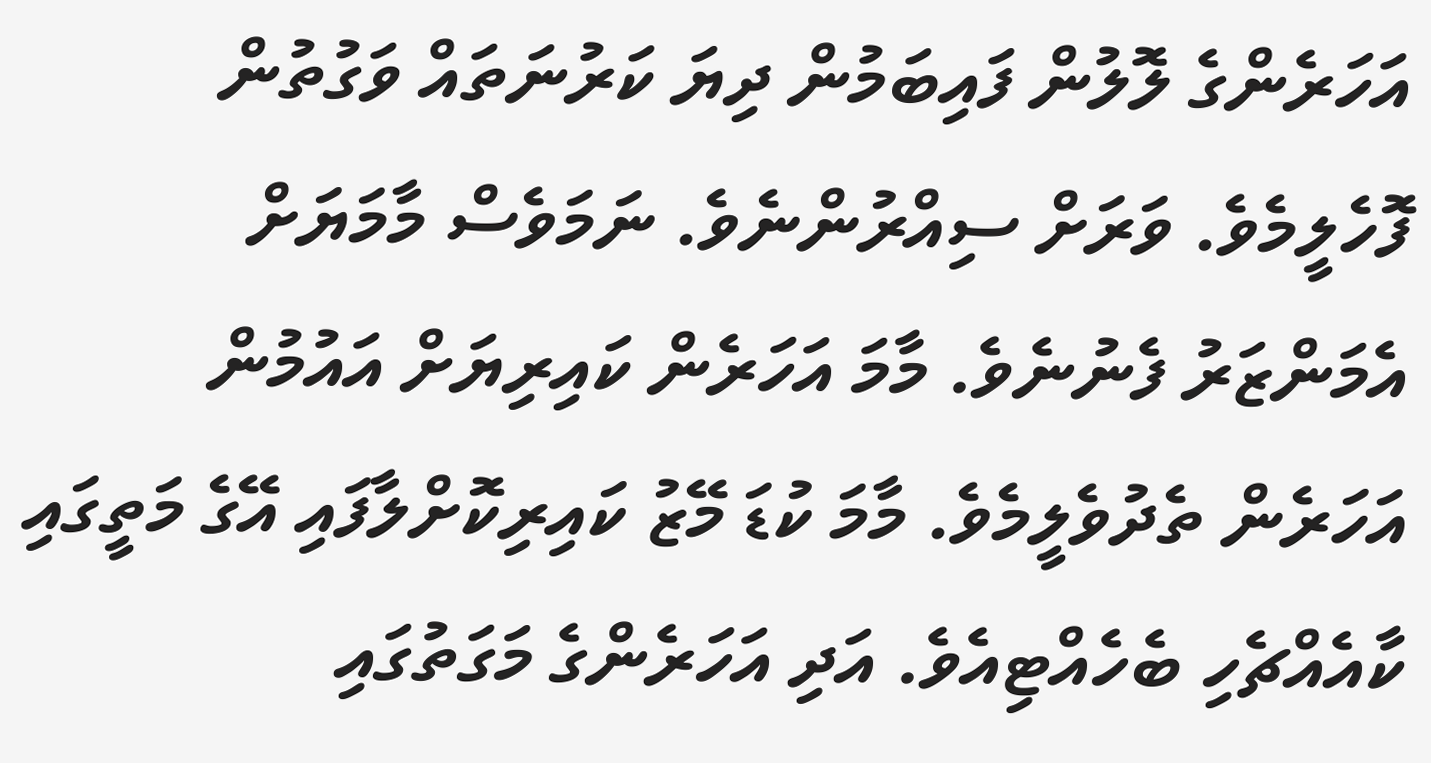އަހަރެންގެ ލޮލުން ފައިބަމުން ދިޔަ ކަރުނަތައް ވަގުތުން ފޮހެލީމެވެ. ވަރަށް ސިއްރުންނެވެ. ނަމަވެސް މާމަޔަށް އެމަންޒަރު ފެނުނެވެ. މާމަ އަހަރެން ކައިރިޔަށް އައުމުން އަހަރެން ތެދުވެލީމެވެ. މާމަ ކުޑަ މޭޒު ކައިރިކޮށްލާފައި އޭގެ މަތީގައި ކާއެއްޗެހި ބެހެއްޓިއެވެ. އަދި އަހަރެންގެ މަގަތުގައި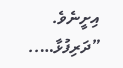އިށީނެވެ. ”ދަރިފުޅާ…..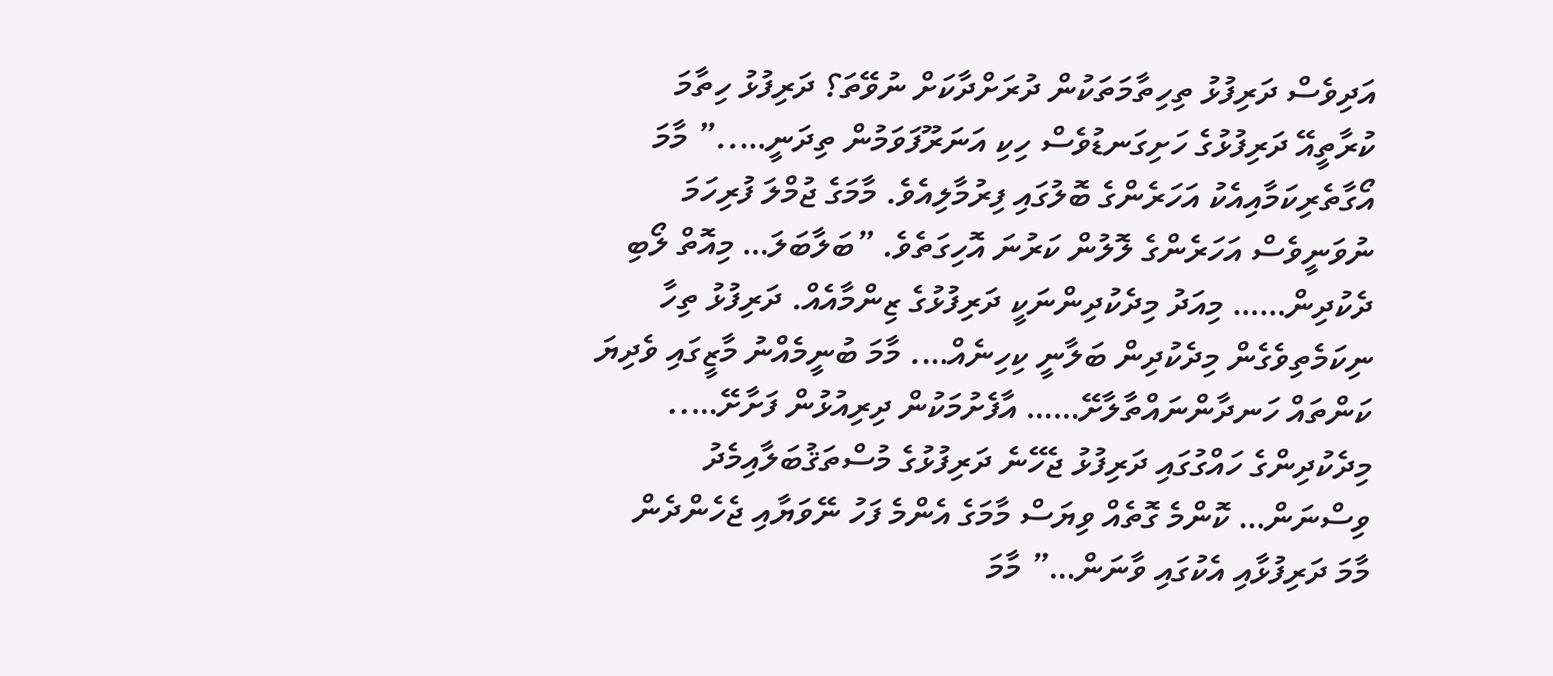އަދިވެސް ދަރިފުޅު ތިހިތާމަތަކުން ދުރަށްދާކަށް ނުވޭތަ؟ ދަރިފުޅު ހިތާމަ ކުރާތީއޭ ދަރިފުޅުގެ ހަށިގަނޑުވެސް ހިކި އަނަރޫފަވަމުން ތިދަނީ…..” މާމަ އޯގާތެރިކަމާއިއެކު އަހަރެންގެ ބޮލުގައި ފިރުމާލިއެވެ. މާމަގެ ޖުމްލަ ފުރިހަމަ ނުވަނީވެސް އަހަރެންގެ ލޮލުން ކަރުނަ އޮހިގަތެވެ. ”ބަލާބަލަ… މިއޮތް ލޯބި ދެކުދިން…… މިއަދު މިދެކުދިންނަކީ ދަރިފުޅުގެ ޒިންމާއެއް. ދަރިފުޅު ތިހާ ނިކަމެތިވެގެން މިދެކުދިން ބަލާނީ ކިހިނެއް…. މާމަ ބުނީމެއްނު މާޒީގައި ވެދިޔަ ކަންތައް ހަނދާންނައްތާލާށޭ…… އާފެށުމަކުން ދިރިއުޅުން ފަށާށޭ….. މިދެކުދިންގެ ހައްގުގައި ދަރިފުޅު ޖެހޭނެ ދަރިފުޅުގެ މުސްތަޤުބަލާއިމެދު ވިސްނަން… ކޮންމެ ގޮތެއް ވިޔަސް މާމަގެ އެންމެ ފަހު ނޭވަޔާއި ޖެހެންދެން މާމަ ދަރިފުޅާއި އެކުގައި ވާނަން…” މާމަ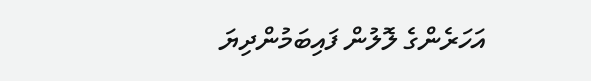އަހަރެންގެ ލޮލުން ފައިބަމުންދިޔަ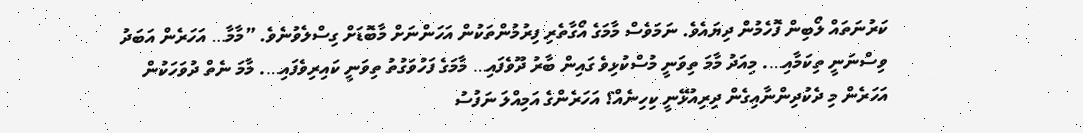ކަރުނަތައް ލޯބިން ފޮހެމުން ދިޔައެވެ. ނަމަވެސް މާމަގެ އޯގާތެރި ފިރުމުންތަކުން އަހަންނަށް މާބޮޑަށް ގިސްލެވުނެވެ. ”މާމާ… އަހަރެން އަބަދު ވިސްނަނީ ތިކަމާއި…. މިއަދު މާމަ ތިވަނީ މުސްކުޅިވެ ގައިން ބާރު ދޫވެފައި… މާމަގެ ފަހުވަގުތު ތިވަނީ ކައިރިވެފައި…. މާމަ ނެތް ދުވަހަކުން އަހަރެން މި ދެކުދިންނާއިގެން ދިރިއުޅޭނީ ކިހިނެއް؟ އަހަރެންގެ އަމިއްލަ ނަފުސު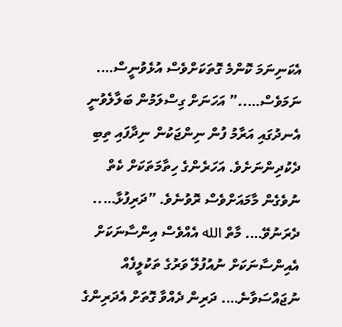އެކަނިނަމަ ކޮންމެ ގޮތަކަށްވެސް އުޅެވުނީސް…. ނަމަވެސް…..” އަހަނަށް ގިސްލަމުން ބަލާލެވުނީ އެނދުގައި އަރާމު ފުން ނިންޖަކުން ނިދާފައި ތިބި ދެކުދިންނަށެވެ. އަހަރެންގެ ހިތާމަތަކަށް ކެތް ނުވެގެން މާމައަށްވެސް ރޮވުނެވެ. ”ދަރިފުޅާ….. ދެރަނުވޭ…. މާތް الله އެއްވެސް އިންސާނަކަށް އެއިންސާނަކަށް ނުއުފުލޭ ވަރުގެ ތަކުލީފެއް ނުޖައްސަވާނެ…. ދަރިން ދެއްވާ ގޮތަށް އެދަރިންގެ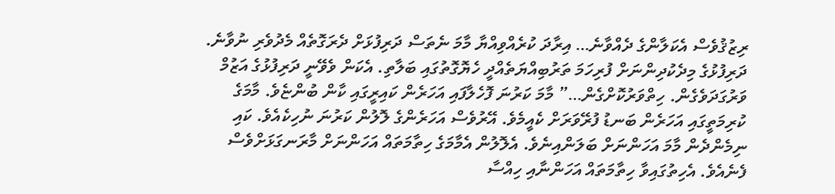ރިޒުޤުވެސް އެކަލާންގެ ދެއްވާނެ… އިރާދަ ކުރެއްވިއްޔާ މާމަ ނެތަސް ދަރިފުޅަށް ދެރަގޮތެއް މެދުވެރި ނުވާނެ. ދަރިފުޅުގެ މިދެކުދިންނަށް ފުރިހަމަ ތަރުބިއްޔަތެއްދީ ހެޔޮގޮތުގައި ބަލާތި. އެކަން ވެވޭނީ ދަރިފުޅުގެ އަޒުމް ވަރުގަދަވެގެން. ހިތްވަރުކޮށްގެން…” މާމަ ކަރުނަ ފޮހެލާފައި އަހަރެން ކައިރީގައި ކާން ބުންޏެވެ. މާމަގެ ކުރިމަތީގައި އަހަރެން ބަނޑު ފުރޭވަރަށް ކެއީމެވެ. އޭރުވެސް އަހަރެންގެ ލޮލުން ކަރުނަ ނުހިކެއެވެ. ކައި ނިމެންދެން މާމަ އަހަންނަށް ބަލަންއިނެވެ. އެލޮލުން އެމާމަގެ ހިތާމަތައް އަހަންނަށް މާރަނގަޅަށްވެސް ފެނެއެވެ. އެހިތުގައިވާ ހިތާމަތައް އަހަންނާއި ހިއްސާ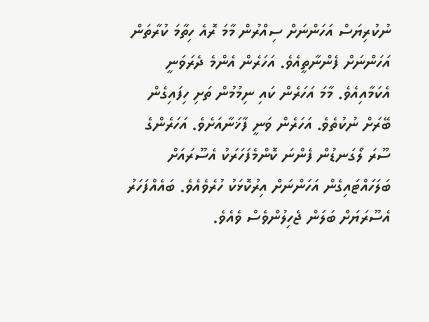ނުކުރިޔަސް އަހަންނަށް ސިއްރުން މާމަ ރޮއެ ހިތާމަ ކުރާތަން އަހަންނަށް ފެންނާތީއެވެ. އަހަރެން އެންމެ ދެރަވަނީ އެކަމާއިއެވެ. މާމަ އަހަރެން ކައި ނިމުމުން ތަށި ހިފައިގެން ބޭރަށް ނުކުތެވެ. އަހަރެން ވަނީ ފާޚަނާއަށެވެ. އަހަރެންގެ ސޫރަ ލޯގަނޑުން ފެންނަ ކޮންމެފަހަރަކު އެސޫރައަށް ބަލަހައްޓައިގެން އަހަންނަށް އިރުކޮޅަކު ހުރެވެއެވެ. ބައެއްފަހަރު އެސޫރަޔަށް ބަލަން ޖެހިލުންވެސް ވެއެވެ.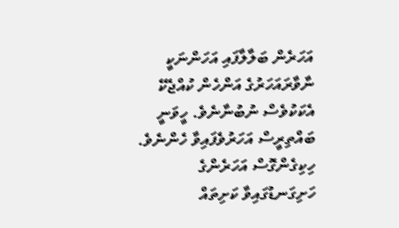އަހަރެން ބަލާލާފައި އަހަންނަކީ ނާވާރައަހަރުގެ އަންހެން ކުއްޖެކޭ އެކަކުވެސް ނުބުނާނެވެ. ހީވަނީ ބައްތިރީސް އަހަރުވެފައިވާ ހެންނެވެ. ހިކިގެންގޮސް އަހަރެންގެ ހަށިގަނޑުގައިވާ ކަށިތައް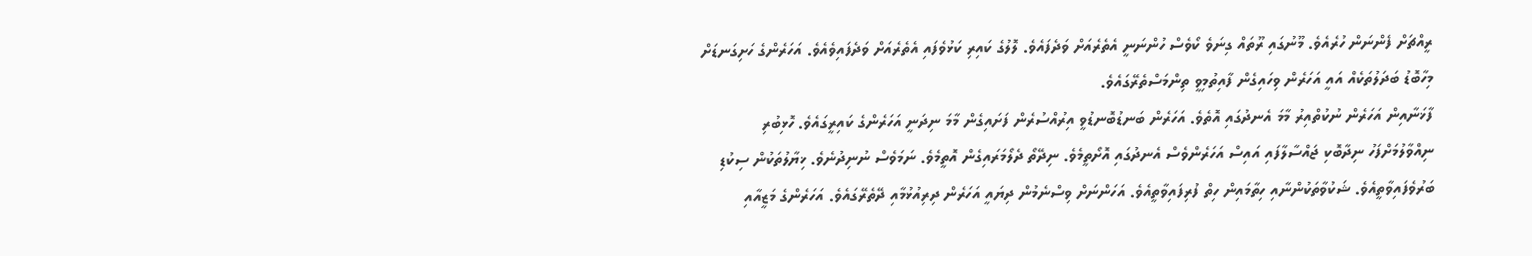ރީއްޗަށް ފެންނަން ހުރެއެވެ. މޫނުގައި ރޫތައް ގިނަވެ ކޯވެސް ހުންނަނީ އެތެރެއަށް ވަދެފައެވެ. ލޮލުގެ ކައިރި ކަޅުވެފައި އެތެރެއަށް ވަދެފައިވެއެވެ. އަހަރެންގެ ހަށިގަނޑަށް މިހާބޮޑު ބަދަލުތަކެއް އައީ އަހަރެން ވިހައިގެން ފާއިތުމިވީ ތިންމަސްތެރޭގައެވެ.
ފާޚަނާއިން އަހަރެން ނުކުތްއިރު މާމަ އެނދުގައި އޮތެވެ. އަހަރެން ބަނޑުބޮނޑުވީ އިރުއްސުރެން ފަށައިގެން މާމަ ނިދަނީ އަހަރެންގެ ކައިރީގައެވެ. ހޮޅިބުރި ނިއްވާލުމަށްފަހު ނިދާބޮކި ޖައްސާލާފައި އައިސް އަހަރެންވެސް އެނދުގައި އޮށޯތީމެވެ. ނިދޭތޯ ދެލޯމަރައިގެން އޮތީމެވެ. ނަމަވެސް ނުނިދުނެވެ. ޚިޔާލުތަކުން ސިކުޑި ބަރުވެފައިވާތީއެވެ. ޝަކުވާތަކުންނާއި ހިތާމައިން ހިތް ފުރިފައިވާތީއެވެ. އަހަންނަށް ވިސްނެމުން ދިޔައީ އަހަރެން ދިރިއުޅުމާއި ދޭތެރޭގައެވެ. އަހަރެންގެ މަޒީއާއި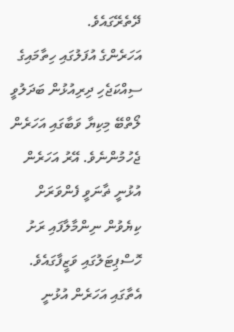ދޭތެރޭގައެވެ.
އަހަރެންގެ އުފަލުގައި ހިތާމައިގެ ސިއްކަޖެހި ދިރިއުޅުން ބަދަލުވީ ލޯތްބޭ މިކިޔާ ވަބާގައި އަހަރެން ޖެހުމުންނެވެ. އޭރު އަހަރެން އުޅުނީ ޡާނަވީ ފެންވަރަށް ކިޔެވުން ނިންމާލާފައި ރަށު ހޮސްޕިޓަލުގައި ވަޒީފާގައެވެ. އެތާގައި އަހަރެން އުޅުނީ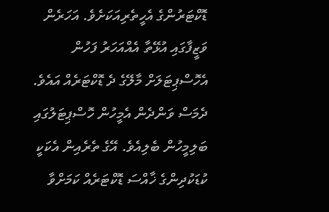ޑޮކްޓަރުންގެ އެހީތެރިއަކަށެވެ. އަހަރެން ވަޒީފާގައި އުޅޭތާ އެއްއަހަރު ފަހުން އެހޮސްޕިޓަލަށް މާލޭގެ ދެ ޑޮކްޓަރެއް އައެވެ. ދެމަސް ވަންދެން އެމީހުން ހޮސްޕިޓަލުގައި ބަލިމީހުން ބެލިއެވެ. އޭގެ ތެރެއިން އެކަކީ ކުޑަކުދިންގެ ޚާއްސަ ޑޮކްޓަރެއް ކަމަށްވާ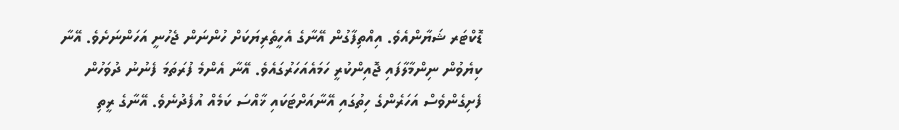ޑޮކްޓަރ ޝަޔާންއެވެ. އިއްތިފާގުން އޭނާގެ އެހީތެރިޔަކަށް ހުންނަން ޖެހުނީ އަހަންނަށެވެ. އޭނާ ކިޔެވުން ނިންމާލާފައި ޖޮއިންކުރީ ހަމައެއަހަރުގައެވެ. އޭނާ އެންމެ ފުރަތަމަ ފެނުނު ދުވަހުން ފެށިގެންވެސް އަހަރެންގެ ހިތުގައި އޭނާއަށްޓަކައި ޚާއްސަ ކަމެއް އުފެދުނެވެ. އޭނާގެ ރީތި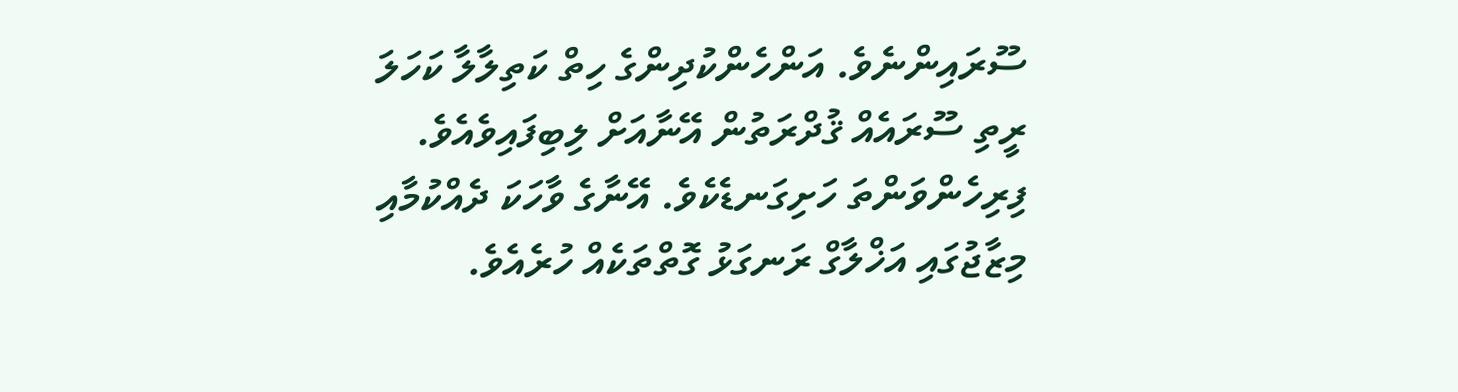ސޫރައިންނެވެ. އަންހެންކުދިންގެ ހިތް ކަތިލާލާ ކަހަލަ ރީތި ސޫރައެއް ޤުދްރަތުން އޭނާއަށް ލިބިފައިވެއެވެ. ފިރިހެންވަންތަ ހަށިގަނޑެކެވެ. އޭނާގެ ވާހަކަ ދެއްކުމާއި މިޒާޖުގައި އަޚްލާގް ރަނގަޅު ގޮތްތަކެއް ހުރެއެވެ.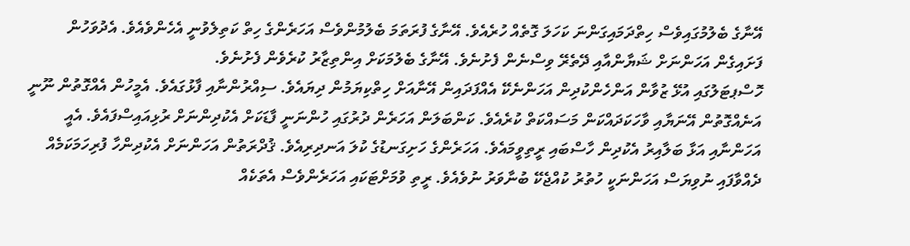އޭނާގެ ބެލުމުގައިވެސް ހިތްދަމައިގަންނަ ކަހަލަ ގޮތެއް ހުރެއެވެ. އޭނާގެ ފުރަތަމަ ބެލުމުންވެސް އަހަރެންގެ ހިތް ކަތިލެވުނީ އެހެންވެއެވެ. އެދުވަހުން ފަށައިގެން އަހަންނަށް ޝަޔާންއާއި ދޭތެރޭ ވިސްނެން ފެށުނެވެ. އޭނާގެ ބެލުމަކަށް އިންތިޒާރު ކުރެވެން ފެށުނެވެ.
ހޮސްޕޓަލުގައި އުޅޭ ޒުވާން އަންހެންކުދިން އަހަންނެކޭ އެއްފަދައިން އޭނާއަށް ހިތްކިޔަމުން ދިޔައެވެ. ސިއްރުންނާއި ފާޅުގައެވެ. އެމީހުން އެއްގޮތުން ނޫނީ އަނެއްގޮތުން އޭނަޔާއި ވާހަކަދައްކަން މަސައްކަތް ކުރެއެވެ. ކަންބަލަން އަހަރެން ދުރުގައި ހުންނަނީ ފާޑަކަށް އެކުދިންނަށް ރުޅިއައިސްފައެވެ. އެއީ އަހަންނާއި އަޅާ ބަލާއިރު އެކުދިން ހާސްބައި ރީތިވީމައެވެ. އަހަރެންގެ ހަށިގަނޑުގެ ކުލަ އަނދިރިއެވެ. ޤުދްރަތުން އަހަންނަށް އެކުދިންހާ ފުރިހަމަކަމެއް ދެއްވާފައި ނުވިޔަސް އަހަންނަކީ ހުތުރު ކުއްޖެކޭ ބުނާވަރު ނުވެއެވެ. ރީތި ވުމަށްޓަކައި އަހަރެންވެސް އެތަކެއް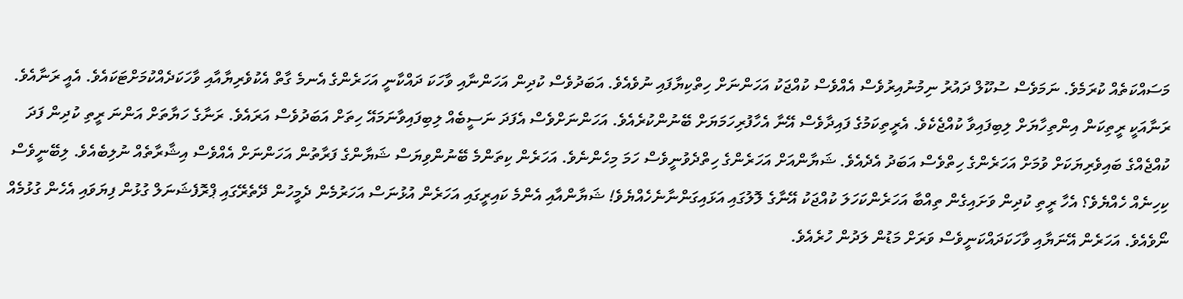މަސައްކަތެއް ކުރަމެވެ. ނަމަވެސް ސުކޫލް ދައުރު ނިމުނުއިރުވެސް އެއްވެސް ކުއްޖަކު އަހަންނަށް ހިތްކިޔާފައި ނުވެއެވެ. އަބަދުވެސް ކުދިން އަހަންނާއި ވާހަކަ ދައްކާނީ އަހަރެންގެ އެނމެ ގާތް އެކުވެރިޔާއާއި ވާހަކަދެއްކުމަށްޓަކައެވެ. އެއީ ރަނާއެވެ. ރަނާއަކީ ރީތިކަން އިންތިހާޔަށް ލިބިފައިވާ ކުއްޖެކެވެ. އެރީތިކަމުގެ ފައިދާވެސް އޭނާ އެހާފުރިހަމަޔަށް ބޭނުންކުރެއެވެ. އަހަންނަށްވެސް އެފަދަ ނަސީބެއް ލިބިފައިވާނަމައޭ ހިތަށް އަބަދުވެސް އަރައެވެ. ރަނާގެ ހަޔާތަށް އަންނަ ރީތި ކުދިން ފަދަ ކުއްޖެއްގެ ބައިވެރިޔަކަށް ވުމަށް އަހަރެންގެ ހިތްވެސް އަބަދު އެދެއެވެ. ޝަޔާންއަށް އަހަރެންގެ ހިތްދެވުނީވެސް ހަމަ މިހެންނެވެ. އަހަރެން ކިތަންމެ ބޭނުންވިޔަސް ޝަޔާންގެ ފަރާތުން އަހަންނަށް އެއްވެސް އިޝާރާތެއް ނުލިބެއެވެ. ލިބޭނީވެސް ކިހިނެއް ހެއްޔެވެ؟ އެހާ ރީތި ކުދިން ވަށައިގެން ތިއްބާ އަހަރެންކަހަލަ ކުއްޖަކު އޭނާގެ ލޮލުގައި އަޅައިގަންނާނެހެއްޔެވެ! ޝަޔާންއާއި އެންމެ ކައިރީގައި އަހަރެން އުޅުނަސް އަހަރުމެން ދެމީހުން ދޭތެރޭގައި ޕްރޮފެޝަނަލް ގުޅުން ފިޔަވައި އެހެން ގުޅުމެއް ނޯވެއެވެ. އަހަރެން އޭނަޔާއި ވާހަކަދައްކަނީވެސް ވަރަށް މަޑުން ލަދުން ހުރެއެވެ.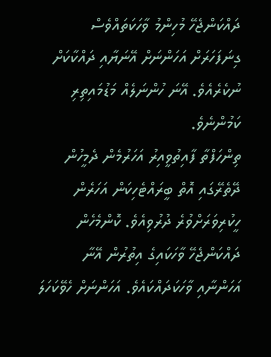ދައްކަންޖެހޭ މުހިންމު ވާހަކަތައްވެސް ގިނަފަހަރަށް އަހަންނަށް އޭނަޔާއި ދައްކާކަށް ނުކެރެއެވެ. އޭނަ ހުންނަލެއް މަޑުމައިތިރި ކަމުންނެވެ.
ތިންހަފްތާ ފާއިތުވީއިރު އަހަރުމެން ދެމީހުން ދޭތެރޭގައި އޮތް ބީރައްޓެހިކަން އަހަރެން ހީކުރިވަރަށްވުރެ ދުރުވިއެވެ. ކޮންމެހެން ދައްކަންޖެހޭ ވާހަކައިގެ އިތުރުން އޭނާ އަހަންނާއި ވާހަކަދައްކައެވެ. އަހަންނަށް ހެވޭކަހަލަ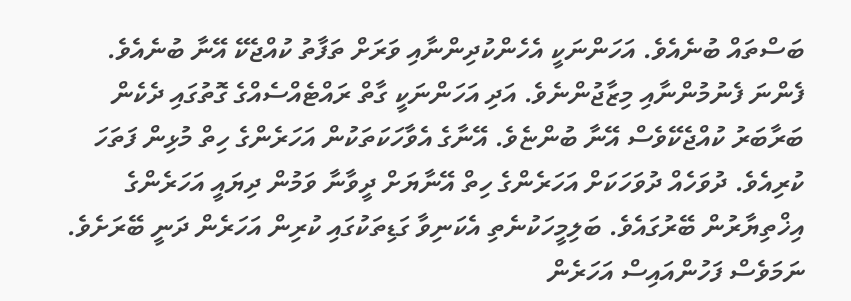ބަސްތައް ބުނެއެވެ. އަހަންނަކީ އެހެންކުދިންނާއި ވަރަށް ތަފާތު ކުއްޖެކޭ އޭނާ ބުނެއެވެ. ފެންނަ ފެނުމުންނާއި މިޒާޖުންނެވެ. އަދި އަހަންނަކީ ގާތް ރައްޓެއްސެއްގެ ގޮތުގައި ދެކެން ބަރާބަރު ކުއްޖެކޭވެސް އޭނާ ބުންޏެވެ. އޭނާގެ އެވާހަކަތަކުން އަހަރެންގެ ހިތް މުޅިން ފަތަހަ ކުރިއެވެ. ދުވަހެއް ދުވަހަކަށް އަހަރެންގެ ހިތް އޭނާޔަށް ދީވާނާ ވަމުން ދިޔައީ އަހަރެންގެ އިޚްތިޔާރުން ބޭރުގައެވެ. ބަލިމީހަކުނެތި އެކަނިވާ ގަޑިތަކުގައި ކުރިން އަހަރެން ދަނީ ބޭރަށެވެ. ނަމަވެސް ފަހުންއައިސް އަހަރެން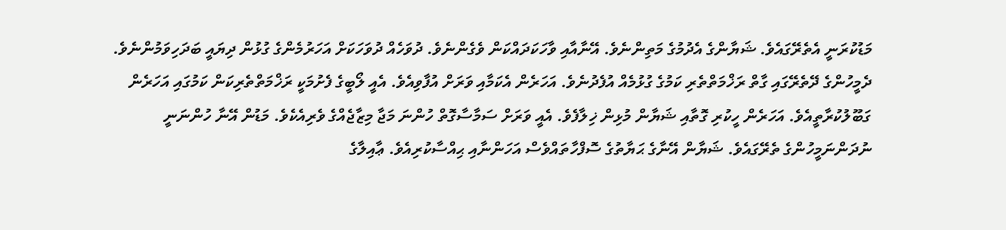މަޑުކުރަނީ އެތެރޭގައެވެ. ޝަޔާންގެ އެދުމުގެ މަތިންނެވެ. އޭނާއާއި ވާހަކަދައްކަން ވެގެންނެވެ. ދުވަހެއް ދުވަހަކަށް އަހަރުމެންގެ ގުޅުން ދިޔައީ ބަދަހިވަމުންނެވެ. ދެމީހުންގެ ދޭތެރޭގައި ގާތް ރަޚްމަތްތެރި ކަމުގެ ގުޅުމެއް އުފެދުނެވެ. އަހަރެން އެކަމާއި ވަރަށް އުފާވިއެވެ. އެއީ ލޯބީގެ ފެށުމަކީ ރަޚްމަތްތެރިކަން ކަމުގައި އަހަރެން ގަބޫލުކުރާތީއެވެ. އަހަރެން ހީކުރި ގޮތާއި ޝަޔާން މުޅިން ޚިލާފެވެ. އެއީ ވަރަށް ސަމާސާގޮތް ހުންނަ މަޖާ މިޒާޖެއްގެ ވެރިއެކެވެ. މަޑުން އޭނާ ހުންނަނީ ނުދަންނަމީހުންގެ ތެރޭގައެވެ. ޝަޔާން އޭނާގެ ޙަޔާތުގެ ސޮފްހާތައްވެސް އަހަންނާއި ޙިއްސާކުރިއެވެ. ޢާއިލާގެ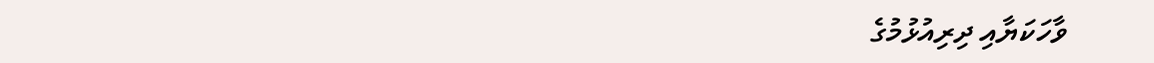ވާހަކަޔާއި ދިރިއުޅުމުގެ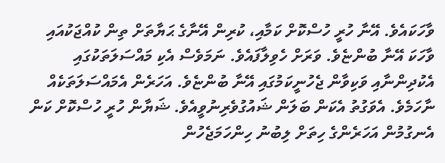ވާހަކައެވެ. އޭނާ ހުރީ ހުސްކޮށް ކަމާއި، ކުރިން އޭނާގެ ޙަޔާތަށް ތިން ކުއްޖަކުއައި ވާހަކަ އޭނާ ބުންޏެވެ. ވަރަށް ހެވިލާފައެވެ. ނަމަވެސް އެކި މައްސަލަތަކުގައި އެކުދިންނާއި ވަކިވާން ޖެހުނީކަމުގައި އޭނާ ބުންޏެވެ. އަހަރެން އެމައްސަލަތަކެއް ނާހަމެވެ. އެވަގުތު އެކަން ބަލަން ޝައުގުވެރިނުވީއެވެ. ޝަޔާން ހުރީ ހުސްކޮށް ކަން އެނގުމުން އަހަރެންގެ ހިތަށް ލިބުނު ހިންހަމަޖެހުން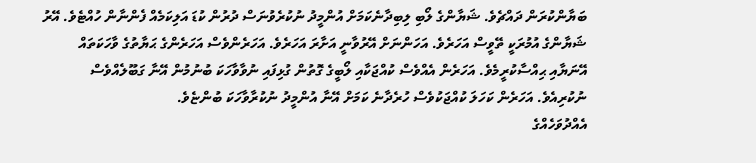ބަޔާންކުރަން ދައްޗެވެ. ޝަޔާންގެ ލޯބި ލިބިދާނެކަމަށް އުންމީދު ނުކުރެވުނަސް ދުރުން ކުޑަ އަލިކަމެއް ފެންނާން ހުއްޓެވެ. އޭރު ޝަޔާންގެ އުމުރަކީ ތޭވީސް އަހަރެވެ. އަހަންނަށް އޭރުވާނީ އަށާރަ އަހަރެވެ. އަހަރެންވެސް އަހަރެންގެ ޙަޔާތުގެ ވާހަކަތައް އޭނަޔާއި ޙިއްސާކުރީމެވެ. އަހަރެން އެއްވެސް ކުއްޖަކާއި ލޯބީގެ ގޮތުން ގުޅިފައި ނުވާވާހަކަ ބުނުމުން އޭނާ ގަބޫލެއްވެސް ނުކުރިއެވެ. އަހަރެން ކަހަލަ ކުއްޖަކުވެސް ހުރެދާނެ ކަމަށް އޭނާ އުންމީދު ނުކުރާވާހަކަ ބުންޏެވެ.
އެއްދުވަހެއްގެ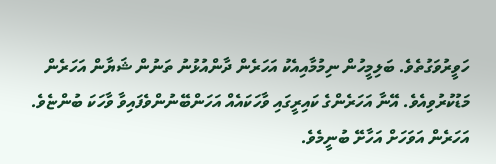ހަވީރުވަގުތެވެ. ބަލިމީހުން ނިމުމާއިއެކު އަހަރެން ދާންއުޅުނު ތަނުން ޝަޔާން އަހަރެން މަޑުކުރުވިއެވެ. އޭނާ އަހަރެންގެ ކައިރީގައި ވާހަކައެއް އަހަންބޭނުންވެފައިވާ ވާހަކަ ބުންޏެވެ. އަހަރެން އަވަހަށް އަހާށޭ ބުނީމެވެ.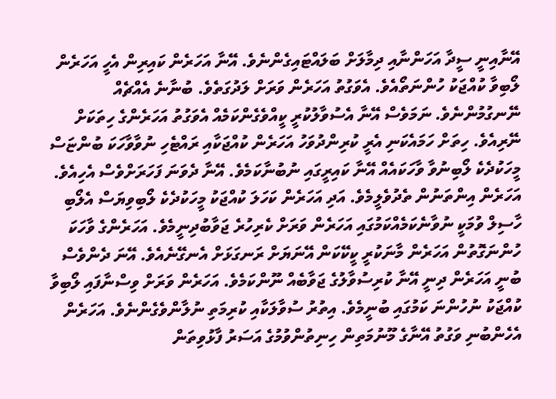އޭނާއިނީ ސީދާ އަހަންނާއި ދިމާލަށް ބަލައްޓައިގެންނެވެ. އޭނާ އަހަރެން ކައިރިން އެހީ އަހަރެން ލޯބިވާ ކުއްޖަކު ހުންނަތޯއެވެ. އެވަގުތު އަހަރެން ވަރަށް ލަދުގަތެވެ. ބުނާނެ އެއްޗެއް ނޭނގުމުންނެވެ. ނަމަވެސް އޭނާ އެސުވާލުކުރީ ކީއްވެގެންކަމެއް އެވަގުތު އަހަރެންގެ ހިތަކަށް ނޭރިއެވެ. ހިތަށް ހަމައެކަނި އެރީ ކުރިންދުވަހު އަހަރެން ކުއްޖަކާއި ރައްޓެހި ނުވާވާހަކަ ބުންޏަސް މީހަކުދެކެ ލޯބިނުވާ ވާހަކައެއް އޭނާ ކައިރީގައި ނުބުނާކަމެވެ. އޭނާ ދެވަނަ ފަހަރަށްވެސް އެހިއެވެ. އަހަރެން އިންތަނުން ތެދުވެލީމެވެ. އަދި އަހަރެން ކަހަލަ ކުއްޖަކު މީހަކުދެކެ ލޯބިވިޔަސް އެލޯބި ހާސިލް ވުމަކީ ނުވާނެކަމެއްކަމުގައި އަހަރެން ވަރަށް ކެރިހުރެ ޖަވާބުދިނީމެވެ. އަހަރެންގެ ވާހަކަ ހުންނަގޮތުން އަހަރެން މާނަކުރީ ކީކޭކަން އޭނަޔަށް ރަނގަޅަށް އެނގޭނެއެވެ. އޭނަ ދެންވެސް ބުނީ އަހަރެން ދިނީ އޭނާ ކުރިސުވާލުގެ ޖަވާބެއް ނޫންކަމެވެ. އަހަރެން ވަރަށް ވިސްނާފައި ލޯބިވާ ކުއްޖަކު ނުހުންނަ ކަމުގައި ބުނީމެވެ. އިތުރު ސުވާލަކާއި ކުރިމަތި ނުލާންވެގެންނެވެ. އަހަރެން އެހެންބުނި ވަގުތު އޭނާގެ މޫނުމަތިން ހިނިތުންވުމުގެ އަސަރު ފާޅުވިތަން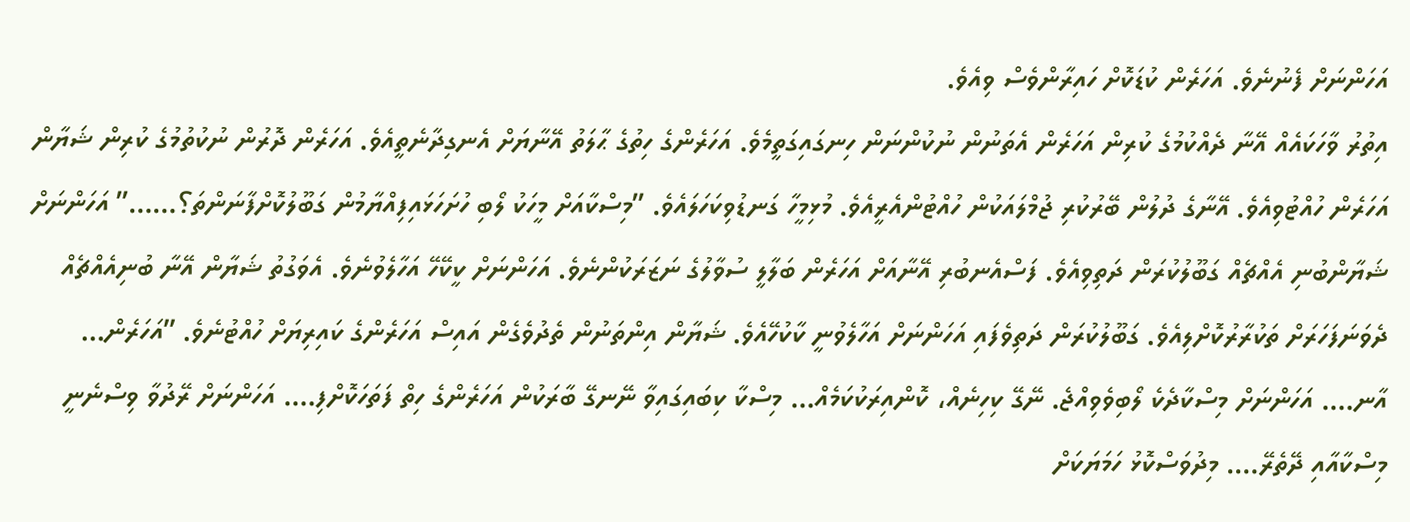އަހަންނަށް ފެނުނެވެ. އަހަރެން ކުޑަކޮށް ހައިރާންވެސް ވިއެވެ.
އިތުރު ވާހަކައެއް އޭނާ ދެއްކުމުގެ ކުރިން އަހަރެން އެތަނުން ނުކުންނަން ހިނގައިގަތީމެވެ. އަހަރެންގެ ހިތުގެ ޙާލަތު އޭނާޔަށް އެނގިދާނެތީއެވެ. އަހަރެން ދޮރުން ނުކުތުމުގެ ކުރިން ޝަޔާން އަހަރެން ހުއްޓުވިއެވެ. އޭނާގެ ދުލުން ބޭރުކުރި ޖުމްލައަކުން ހުއްޓުންއެރީއެވެ. މުޅިމީހާ ގަނޑުވިކަހަލައެވެ. ”މިސްކާއަށް މީހަކު ލޯބި ހުށަހަޅައިފިއްޔާމުން ގަބޫލުކޮށްފާނަންތަ؟……” އަހަންނަށް ޝަޔާންބުނި އެއްޗެއް ގަބޫލުކުރަން ދަތިވިއެވެ. ފަސްއެނބުރި އޭނާއަށް އަހަރެން ބަލާލީ ސުވާލުގެ ނަޒަރަކުންނެވެ. އަހަންނަށް ކީކޭހޭ އަހާލެވުނެވެ. އެވަގުތު ޝަޔާން އޭނާ ބުނިއެއްޗެއް ދެވަނަފަހަރަށް ތަކުރާރުކޮށްލިއެވެ. ގަބޫލުކުރަން ދަތިވެފައި އަހަންނަށް އަހާލެވުނީ ކާކުހޭއެވެ. ޝަޔާން އިންތަނުން ތެދުވެގެން އައިސް އަހަރެންގެ ކައިރިޔަށް ހުއްޓުނެވެ. ”އަހަރެން… އާނ…. އަހަންނަށް މިސްކާދެކެ ލޯބިވެވިއްޖެ. ނޭގޭ ކިހިނެއް، ކޮންއިރަކުކަމެއް… މިސްކާ ކިބައިގައިވާ ނޭނގޭ ބާރަކުން އަހަރެންގެ ހިތް ފަތަހަކޮށްފި…. އަހަންނަށް ރޭދުވާ ވިސްނެނީ މިސްކާއާއި ދޭތެރޭ…. މިދުވަސްކޮޅު ހަމަޔަކަށް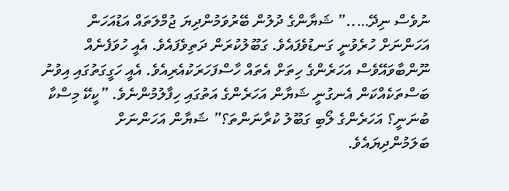ނުވެސް ނިދޭ…..” ޝަޔާންގެ ދުލުން ބޭރުވަމުންދިޔަ ޖުމްލަތައް އަޑުއަހަން އަހަންނަށް ހުރެވުނީ ގަނޑުވެފައެވެ. ގަބޫލުކުރަން ދަތިވެފައެވެ. އެއީ ހުވަފެނެއް ނޫންބާވައޭވެސް އަހަރެންގެ ހިތަށް އެތައް ހާސްފަހަރަކުއެރިއެވެ. އެއީ ހަގީގަތުގައި އިވުނު ބަސްތަކެއްކަން އެނގުނީ ޝަޔާން އަހަރެންގެ އަތުގައި ހިފާލުމުންނެވެ. ”ކީކޭ މިސްކާ ބުނަނީ؟ އަހަރެންގެ ލޯބި ގަބޫލު ކުރާނަންތަ؟” ޝަޔާން އަހަންނަށް ބަލަމުންދިޔައެވެ.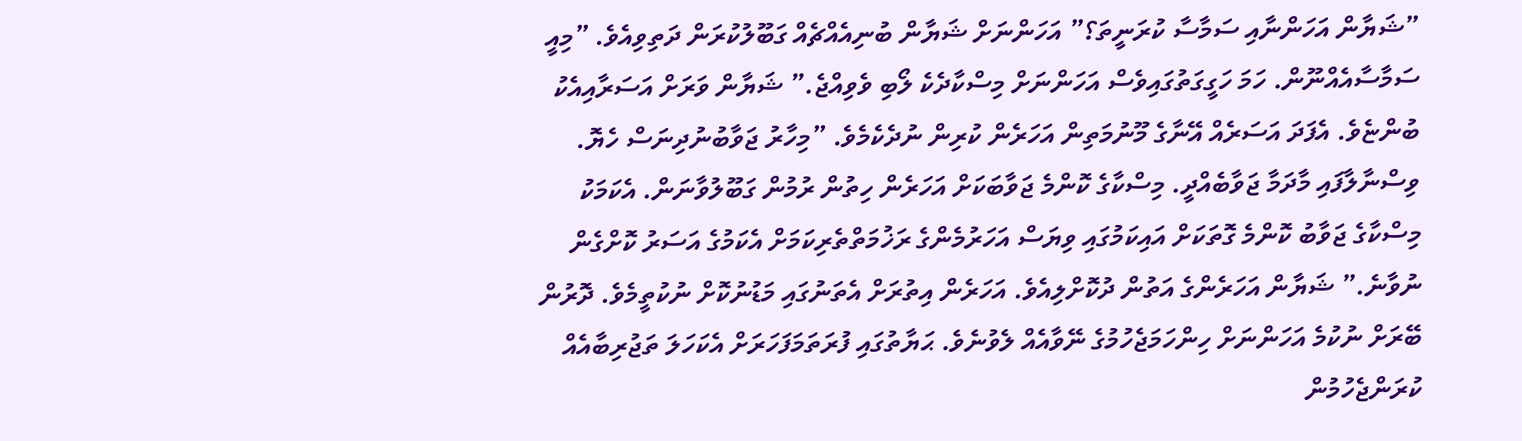”ޝަޔާން އަހަންނާއި ސަމާސާ ކުރަނީތަ؟” އަހަންނަށް ޝަޔާން ބުނިއެއްޗެއް ގަބޫލުކުރަން ދަތިވިއެވެ. ”މިއީ ސަމާސާއެއްނޫން. ހަމަ ހަގީގަތުގައިވެސް އަހަންނަށް މިސްކާދެކެ ލޯބި ވެވިއްޖެ.” ޝަޔާން ވަރަށް އަސަރާއިއެކު ބުންޏެވެ. އެފަދަ އަސަރެއް އޭނާގެ މޫނުމަތިން އަހަރެން ކުރިން ނުދެކެމެވެ. ”މިހާރު ޖަވާބުނުދިނަސް ހެޔޮ. ވިސްނާލާފައި މާދަމާ ޖަވާބެއްދީ. މިސްކާގެ ކޮންމެ ޖަވާބަކަށް އަހަރެން ހިތުން ރުމުން ގަބޫލުވާނަން. އެކަމަކު މިސްކާގެ ޖަވާބު ކޮންމެ ގޮތަކަށް އައިކަމުގައި ވިޔަސް އަހަރުމެންގެ ރަޚުމަތްތެރިކަމަށް އެކަމުގެ އަސަރު ކޮށްގެން ނުވާނެ.” ޝަޔާން އަހަރެންގެ އަތުން ދުކޮށްލިއެވެ. އަހަރެން އިތުރަށް އެތަނުގައި މަޑުނުކޮށް ނުކުތީމެވެ. ދޮރުން ބޭރަށް ނުކުމެ އަހަންނަށް ހިންހަމަޖެހުމުގެ ނޭވާއެއް ލެވުނެވެ. ޙަޔާތުގައި ފުރަތަމަފަހަރަށް އެކަހަލަ ތަޖުރިބާއެއް ކުރަންޖެހުމުން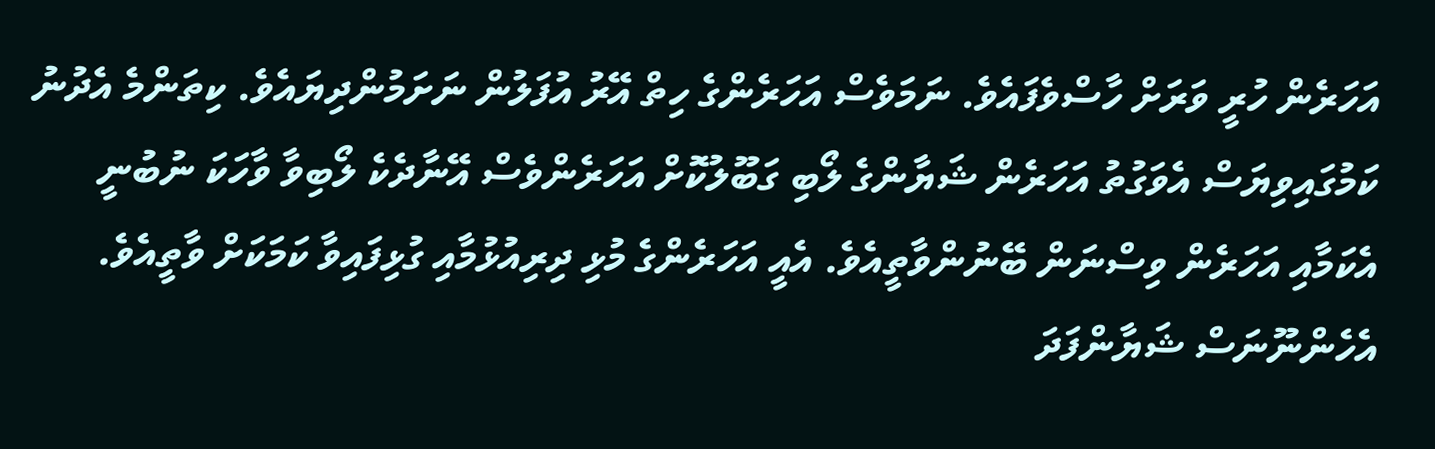އަހަރެން ހުރީ ވަރަށް ހާސްވެފައެވެ. ނަމަވެސް އަހަރެންގެ ހިތް އޭރު އުފަލުން ނަށަމުންދިޔައެވެ. ކިތަންމެ އެދުނު ކަމުގައިވިޔަސް އެވަގުތު އަހަރެން ޝަޔާންގެ ލޯބި ގަބޫލުކޮށް އަހަރެންވެސް އޭނާދެކެ ލޯބިވާ ވާހަކަ ނުބުނީ އެކަމާއި އަހަރެން ވިސްނަން ބޭނުންވާތީއެވެ. އެއީ އަހަރެންގެ މުޅި ދިރިއުޅުމާއި ގުޅިފައިވާ ކަމަކަށް ވާތީއެވެ. އެހެންނޫނަސް ޝަޔާންފަދަ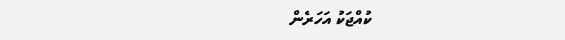ކުއްޖަކު އަހަރެން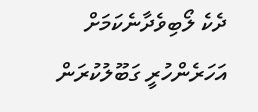ދެކެ ލޯބިވެދާނެކަމަށް އަހަރެންހުރީ ގަބޫލުކުރަން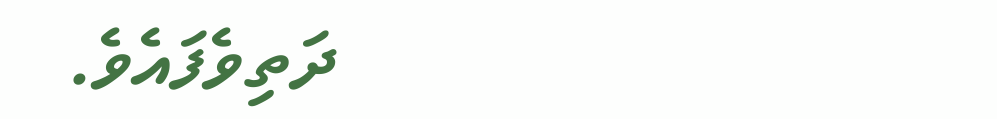ދަތިވެފައެވެ.